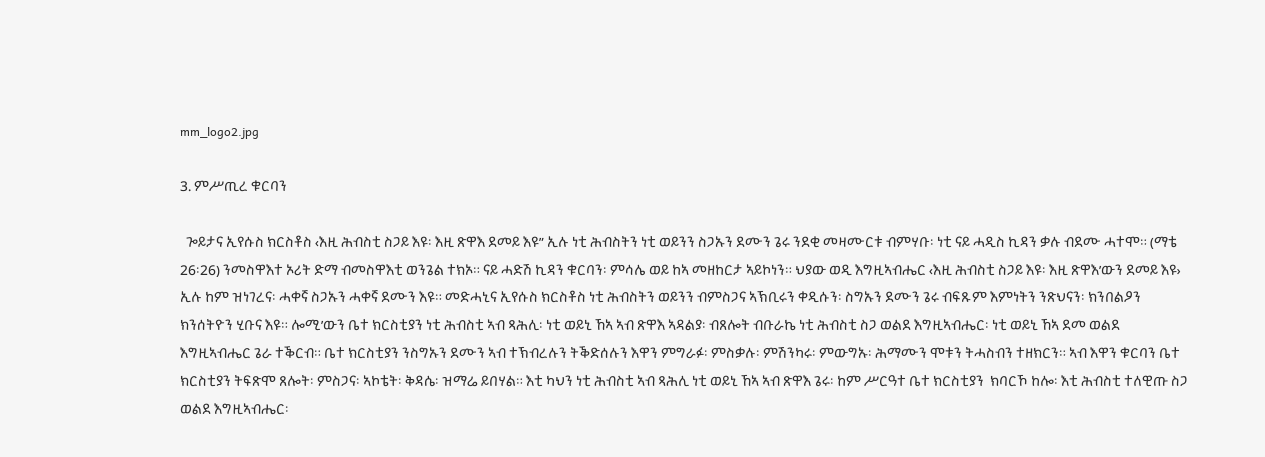mm_logo2.jpg

3. ምሥጢረ ቁርባን

  ጐይታና ኢየሱስ ክርስቶስ ‹እዚ ሕብስቲ ስጋይ እዩ፡ እዚ ጽዋእ ደመይ እዩ” ኢሉ ነቲ ሕብስትን ነቲ ወይንን ስጋኡን ደሙን ጌሩ ንደቂ መዛሙርቱ ብምሃቡ፡ ነቲ ናይ ሓዲስ ኪዳን ቃሉ ብደሙ ሓተሞ። (ማቴ 26፡26) ንመስዋእተ ኦሪት ድማ ብመስዋእቲ ወንጌል ተክኦ። ናይ ሓድሽ ኪዳን ቁርባን፡ ምሳሌ ወይ ከኣ መዘከርታ ኣይኮነን። ህያው ወዲ እግዚኣብሔር ‹እዚ ሕብስቲ ስጋይ እዩ፡ እዚ ጽዋእ’ውን ደመይ እዩ› ኢሉ ከም ዝነገረና፡ ሓቀኛ ስጋኡን ሓቀኛ ደሙን እዩ። መድሓኒና ኢየሱስ ክርስቶስ ነቲ ሕብስትን ወይንን ብምስጋና ኣኽቢሩን ቀዲሱን፡ ስግኡን ደሙን ጌሩ ብፍጹም እምነትን ንጽህናን፡ ክንበልዖን ክንሰትዮን ሂቡና እዩ። ሎሚ’ውን ቤተ ክርስቲያን ነቲ ሕብስቲ ኣብ ጻሕሊ፡ ነቲ ወይኒ ኸኣ ኣብ ጽዋእ ኣዳልያ፡ ብጸሎት ብቡራኬ ነቲ ሕብስቲ ስጋ ወልደ እግዚኣብሔር፡ ነቲ ወይኒ ኸኣ ደመ ወልደ እግዚኣብሔር ጌራ ተቕርብ። ቤተ ክርስቲያን ንስግኡን ደሙን ኣብ ተኽብረሉን ትቕድሰሉን እዋን ምግራፉ፡ ምስቃሉ፡ ምሽንካሩ፡ ምውግኡ፡ ሕማሙን ሞቱን ትሓስብን ተዘክርን። ኣብ እዋን ቁርባን ቤተ ክርስቲያን ትፍጽሞ ጸሎት፡ ምስጋና፡ ኣኮቴት፡ ቅዳሴ፡ ዝማሬ ይበሃል። እቲ ካህን ነቲ ሕብስቲ ኣብ ጻሕሊ ነቲ ወይኒ ኸኣ ኣብ ጽዋእ ጌሩ፡ ከም ሥርዓተ ቤተ ክርስቲያን  ክባርኾ ከሎ፡ እቲ ሕብስቲ ተለዊጡ ስጋ ወልደ እግዚኣብሔር፡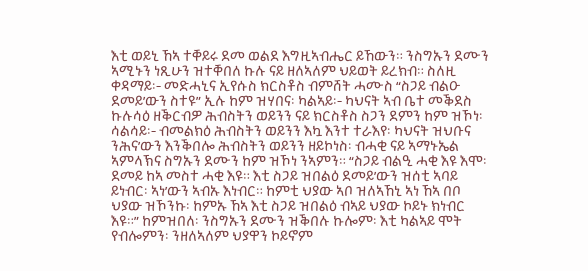እቲ ወይኒ ኸኣ ተቐይሩ ደመ ወልደ እግዚኣብሔር ይኸውን። ንስግኡን ደሙን ኣሚኑን ነጺሁን ዝተቐበለ ኩሉ ናይ ዘለኣለም ህይወት ይረክብ። ስለዚ ቀዳማይ፡- መድሓኒና ኢየሱስ ክርስቶስ ብምሸት ሓሙስ “ስጋይ ብልዑ ደመይ’ውን ስተዩ” ኢሉ ከም ዝሃበና፡ ካልኣይ፡- ካህናት ኣብ ቤተ መቕደስ ኩሉሳዕ ዘቕርብዎ ሕብስትን ወይንን ናይ ክርስቶስ ስጋን ደምን ከም ዝኾነ፡ ሳልሳይ፡- ብመልክዕ ሕብስትን ወይንን እኳ እንተ ተራእየ፡ ካህናት ዝህቡና ንሕና’ውን እንቕበሎ ሕብስትን ወይንን ዘይኮነስ፡ ብሓቂ ናይ ኣማኑኤል ኣምላኽና ስግኡን ደሙን ከም ዝኾነ ንኣምን። “ስጋይ ብልዒ ሓቂ እዩ እሞ፡ ደመይ ከኣ መስተ ሓቂ እዩ። እቲ ስጋይ ዝበልዕ ደመይ’ውን ዝሰቲ ኣባይ ይነብር፡ ኣነ’ውን ኣብኡ እነብር። ከምቲ ህያው ኣቦ ዝለኣኸኒ ኣነ ኸኣ በቦ ህያው ዝኾንኩ፡ ከምኡ ኸኣ እቲ ስጋይ ዝበልዕ ብኣይ ህያው ኮይኑ ክነብር እዩ።” ከምዝበለ፡ ንስግኡን ደሙን ዝቕበሉ ኩሎም፡ እቲ ካልኣይ ሞት የብሎምን፡ ንዘለኣለም ህያዋን ኮይኖም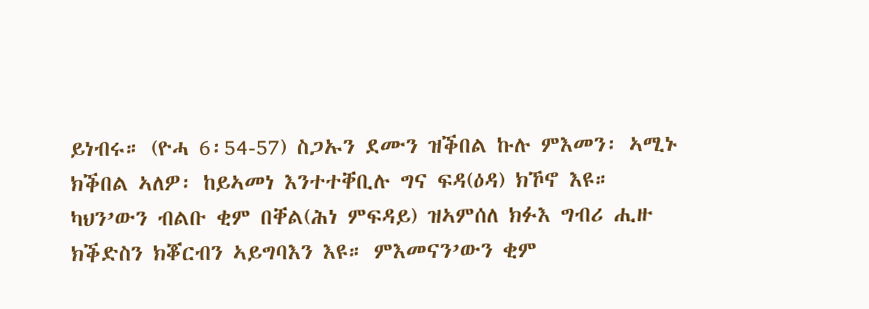ይነብሩ። (ዮሓ 6፡54-57) ስጋኡን ደሙን ዝቕበል ኩሉ ምእመን፡ ኣሚኑ ክቕበል ኣለዎ፡ ከይኣመነ እንተተቐቢሉ ግና ፍዳ(ዕዳ) ክኾኖ እዩ። ካህን’ውን ብልቡ ቂም በቐል(ሕነ ምፍዳይ) ዝኣምሰለ ክፉእ ግብሪ ሒዙ ክቕድስን ክቖርብን ኣይግባእን እዩ። ምእመናን’ውን ቂም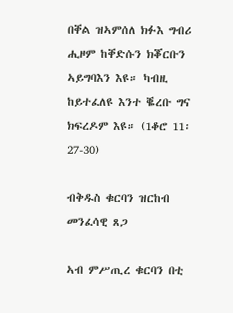በቐል ዝኣምሰለ ክፉእ ግብሪ ሒዞም ከቐድሱን ክቖርቡን ኣይግባእን እዩ። ካብዚ ከይተፈለዩ እንተ ቘረቡ ግና ክፍረዶም እዩ። (1ቆሮ 11፡27-30)

ብቅዱስ ቁርባን ዝርከብ መንፈሳዊ ጸጋ

ኣብ ምሥጢረ ቁርባን በቲ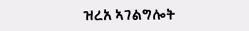ዝረአ ኣገልግሎት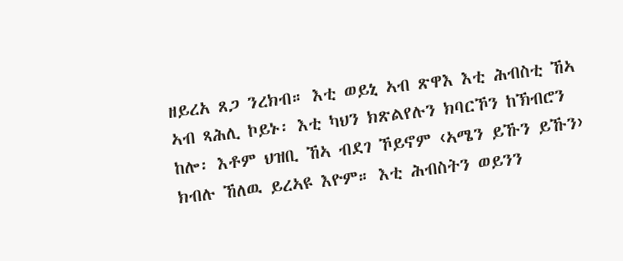ዘይረአ ጸጋ ንረክብ። እቲ ወይኒ ኣብ ጽዋእ እቲ ሕብስቲ ኸኣ ኣብ ጻሕሊ ኮይኑ፡ እቲ ካህን ክጽልየሉን ክባርኾን ከኽብሮን ከሎ፡ እቶም ህዝቢ ኸኣ ብደገ ኾይኖም ‹ኣሜን ይኹን ይኹን› ክብሉ ኸለዉ ይረኣዩ እዮም። እቲ ሕብስትን ወይንን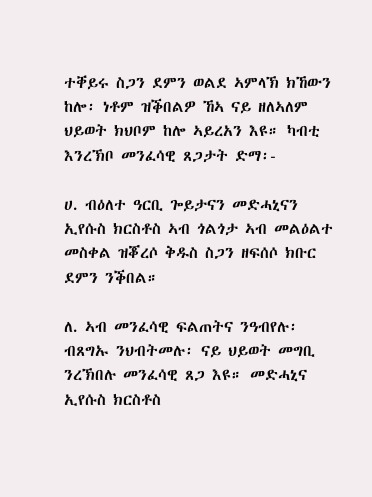ተቐይሩ ስጋን ደምን ወልደ ኣምላኽ ክኸውን ከሎ፡ ነቶም ዝቕበልዎ ኸኣ ናይ ዘለኣለም ህይወት ክህቦም ከሎ ኣይረአን እዩ። ካብቲ እንረኽቦ መንፈሳዊ ጸጋታት ድማ፡-

ሀ. ብዕለተ ዓርቢ ጐይታናን መድሓኒናን ኢየሱስ ክርስቶስ ኣብ ጎልጎታ ኣብ መልዕልተ መስቀል ዝቖረሶ ቅዱስ ስጋን ዘፍሰሶ ክቡር ደምን ንቕበል።

ለ. ኣብ መንፈሳዊ ፍልጠትና ንዓብየሉ፡ ብጸግኡ ንህብትመሉ፡ ናይ ህይወት መግቢ ንረኽበሉ መንፈሳዊ ጸጋ እዩ። መድሓኒና ኢየሱስ ክርስቶስ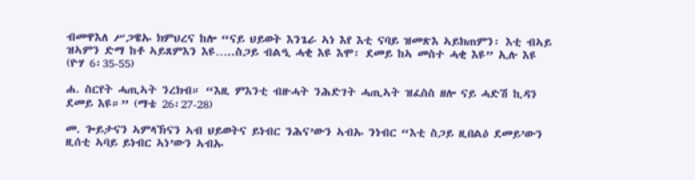ብመዋእለ ሥጋዌኡ ክምህረና ከሎ “ናይ ህይወት እንጌራ ኣነ እየ እቲ ናባይ ዝመጽእ ኣይክጠምን፡ እቲ ብኣይ ዝኣምን ድማ ከቶ ኣይጸምእን እዩ…..ስጋይ ብልዒ ሓቂ እዩ እሞ፡ ደመይ ከኣ መስተ ሓቂ እዩ” ኢሉ እዩ (ዮሃ 6፡35-55)

ሐ. ስርየት ሓጢኣት ንረክብ። “እዚ ምእንቲ ብዙሓት ንሕድገት ሓጢኣት ዝፈስስ ዘሎ ናይ ሓድሽ ኪዳን ደመይ እዩ።” (ማቴ 26፡27-28)

መ. ጐይታናን ኣምላኽናን ኣብ ህይወትና ይነብር ንሕና’ውን ኣብኡ ንነብር “እቲ ስጋይ ዚበልዕ ደመይ’ውን ዚሰቲ ኣባይ ይነብር ኣነ’ውን ኣብኡ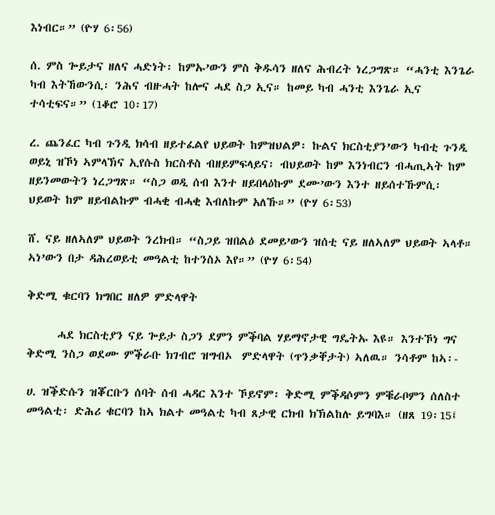እነብር።” (ዮሃ 6፡56)

ሰ. ምስ ጐይታና ዘለና ሓድነት፡ ከምኡ’ውን ምስ ቅዱሳን ዘለና ሕብረት ነረጋግጽ። “ሓንቲ እንጌራ ካብ እትኸውንሲ፡ ንሕና ብዙሓት ከሎና ሓደ ስጋ ኢና። ከመይ ካብ ሓንቲ እንጌራ ኢና ተሳቲፍና።” (1ቆሮ 10፡17)

ረ. ጨንፈር ካብ ጉንዲ ክሳብ ዘይተፈልየ ህይወት ከምዝህልዎ፡ ኩልና ክርስቲያን’ውን ካብቲ ጉንዲ ወይኒ ዝኾነ ኣምላኽና ኢየሱስ ክርስቶስ ብዘይምፍላይና፡ ብህይወት ከም እንነብርን ብሓጢኣት ከም ዘይንመውትን ነረጋግጽ። “ስጋ ወዲ ሰብ እንተ ዘይበላዕኩም ደሙ’ውን እንተ ዘይሰተኹምሲ፡ ህይወት ከም ዘይብልኩም ብሓቂ ብሓቂ እብለኩም አለኹ።” (ዮሃ 6፡53)

ሸ. ናይ ዘለኣለም ህይወት ንረክብ። “ስጋይ ዝበልዕ ደመይ’ውን ዝሰቲ ናይ ዘለኣለም ህይወት ኣላቶ። ኣነ’ውን በታ ዳሕረወይቲ መዓልቲ ከተንስኦ እየ።” (ዮሃ 6፡54)

ቅድሚ ቁርባን ክግበር ዘለዎ ምድላዋት

      ሓደ ክርስቲያን ናይ ጐይታ ስጋን ደምን ምቕባል ሃይማኖታዊ ግዴትኡ እዩ። እንተኾነ ግና ቅድሚ ንስጋ ወደሙ ምቕራቡ ክገብሮ ዝግብኦ  ምድላዋት (ጥንቃቐታት) ኣለዉ። ንሳቶም ከኣ፡-

ሀ. ዝቕድሱን ዝቖርቡን ሰባት ሰብ ሓዳር እንተ ኾይኖም፡ ቅድሚ ምቕዳሶምን ምቑራቦምን ሰለስተ መዓልቲ፡ ድሕሪ ቁርባን ከኣ ክልተ መዓልቲ ካብ ጸታዊ ርክብ ክኽልከሉ ይግባእ። (ዘጸ 19፡15፤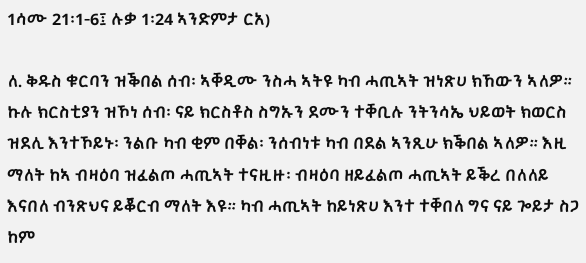1ሳሙ 21፡1-6፤ ሉቃ 1፡24 ኣንድምታ ርአ)

ለ. ቅዱስ ቁርባን ዝቕበል ሰብ፡ ኣቐዲሙ ንስሓ ኣትዩ ካብ ሓጢኣት ዝነጽሀ ክኸውን ኣለዎ። ኩሉ ክርስቲያን ዝኾነ ሰብ፡ ናይ ክርስቶስ ስግኡን ደሙን ተቐቢሉ ንትንሳኤ ህይወት ክወርስ ዝደሊ እንተኾይኑ፡ ንልቡ ካብ ቂም በቐል፡ ንሰብነቱ ካብ በደል ኣንጺሁ ክቕበል ኣለዎ። እዚ ማለት ከኣ ብዛዕባ ዝፈልጦ ሓጢኣት ተናዚዙ፡ ብዛዕባ ዘይፈልጦ ሓጢኣት ይቕረ በለለይ እናበለ ብንጽህና ይቖርብ ማለት እዩ። ካብ ሓጢኣት ከይነጽሀ እንተ ተቐበለ ግና ናይ ጐይታ ስጋ ከም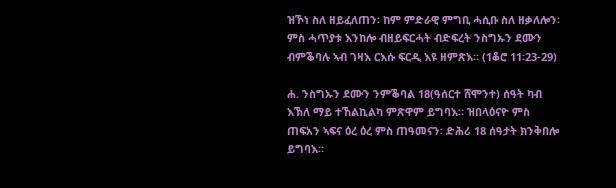ዝኾነ ስለ ዘይፈለጠን፡ ከም ምድራዊ ምግቢ ሓሲቡ ስለ ዘቃለሎን፡ ምስ ሓጥያቱ እንከሎ ብዘይፍርሓት ብድፍረት ንስግኡን ደሙን ብምቕባሉ ኣብ ገዛእ ርእሱ ፍርዲ እዩ ዘምጽእ። (1ቆሮ 11፡23-29)

ሐ. ንስግኡን ደሙን ንምቕባል 18(ዓሰርተ ሸሞንተ) ሰዓት ካብ እኽለ ማይ ተኸልኪልካ ምጽዋም ይግባእ። ዝበላዕናዮ ምስ ጠፍአን ኣፍና ዕረ ዕረ ምስ ጠዓመናን፡ ድሕሪ 18 ሰዓታት ክንቅበሎ ይግባእ።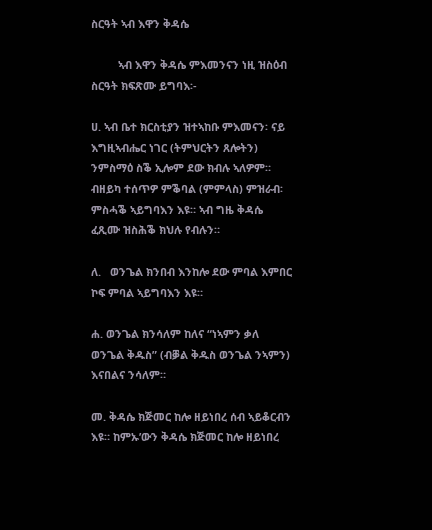ስርዓት ኣብ እዋን ቅዳሴ

         ኣብ እዋን ቅዳሴ ምእመንናን ነዚ ዝስዕብ ስርዓት ክፍጽሙ ይግባእ፡-

ሀ. ኣብ ቤተ ክርስቲያን ዝተኣከቡ ምእመናን፡ ናይ እግዚኣብሔር ነገር (ትምህርትን ጸሎትን) ንምስማዕ ስቕ ኢሎም ደው ክብሉ ኣለዎም። ብዘይካ ተሰጥዎ ምቕባል (ምምላስ) ምዝራብ፡ ምስሓቕ ኣይግባእን እዩ። ኣብ ግዜ ቅዳሴ ፈጺሙ ዝስሕቕ ክህሉ የብሉን።

ለ.   ወንጌል ክንበብ እንከሎ ደው ምባል እምበር ኮፍ ምባል ኣይግባእን እዩ።

ሐ. ወንጌል ክንሳለም ከለና “ነኣምን ቃለ ወንጌል ቅዱስ” (ብቓል ቅዱስ ወንጌል ንኣምን) እናበልና ንሳለም።

መ. ቅዳሴ ክጅመር ከሎ ዘይነበረ ሰብ ኣይቆርብን እዩ። ከምኡ’ውን ቅዳሴ ክጅመር ከሎ ዘይነበረ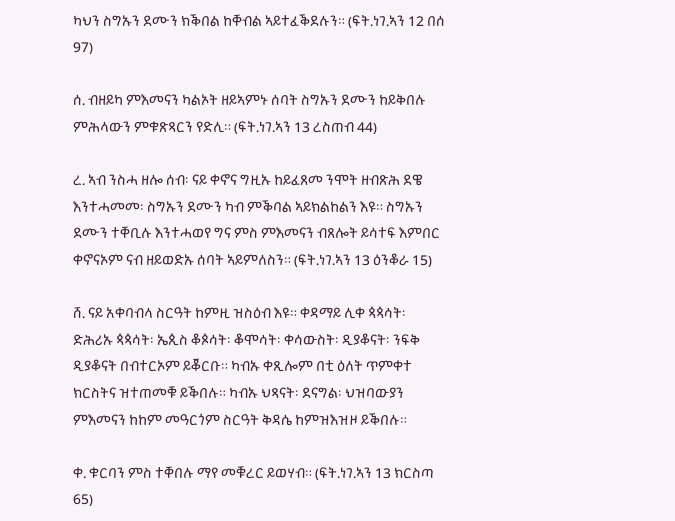ካህን ስግኡን ደሙን ክቕበል ከቐብል ኣይተፈቕደሉን። (ፍት.ነገ.ኣን 12 በሰ 97)

ሰ. ብዘይካ ምእመናን ካልኦት ዘይኣምኑ ሰባት ስግኡን ደሙን ከይቅበሉ ምሕላውን ምቁጽጻርን የድሊ። (ፍት.ነገ.ኣን 13 ረስጠብ 44)

ረ. ኣብ ንስሓ ዘሎ ሰብ፡ ናይ ቀኖና ግዚኡ ከይፈጸመ ንሞት ዘብጽሕ ደዌ እንተሓመመ፡ ስግኡን ደሙን ካብ ምቕባል ኣይክልከልን እዩ። ስግኡን ደሙን ተቐቢሉ እንተሓወየ ግና ምስ ምእመናን ብጸሎት ይሳተፍ እምበር ቀኖናኦም ናብ ዘይወድኡ ሰባት ኣይምለስን። (ፍት.ነገ.ኣን 13 ዕንቆራ 15)

ሸ. ናይ አቀባብላ ስርዓት ከምዚ ዝስዕብ እዩ። ቀዳማይ ሊቀ ጳጳሳት፡ ድሕሪኡ ጳጳሳት፡ ኤጲስ ቆጶሳት፡ ቆሞሳት፡ ቀሳውስት፡ ዲያቆናት፡ ንፍቅ ዲያቆናት በብተርኦም ይቖርቡ። ካብኡ ቀጺሎም በቲ ዕለት ጥምቀተ ክርስትና ዝተጠመቑ ይቕበሉ። ካብኡ ህጻናት፡ ደናግል፡ ህዝባውያን ምእመናን ከከም መዓርጎም ስርዓት ቅዳሴ ከምዝእዝዞ ይቕበሉ።

ቀ. ቁርባን ምስ ተቐበሉ ማየ መቑረር ይወሃብ። (ፍት.ነገ.ኣን 13 ክርስጣ 65)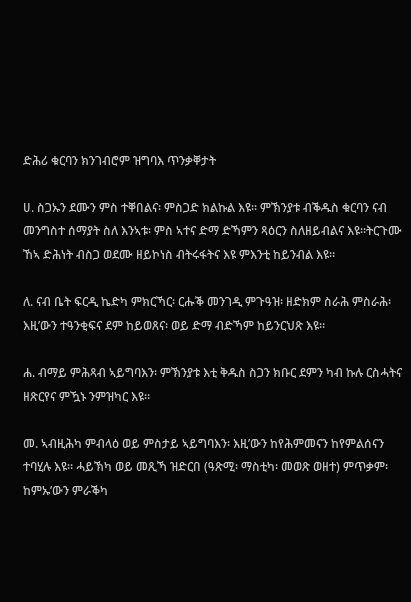ድሕሪ ቁርባን ክንገብሮም ዝግባእ ጥንቃቐታት

ሀ. ስጋኡን ደሙን ምስ ተቐበልና፡ ምስጋድ ክልኩል እዩ። ምኽንያቱ ብቕዱስ ቁርባን ናብ መንግስተ ሰማያት ስለ እንኣቱ፡ ምስ ኣተና ድማ ድኻምን ጻዕርን ስለዘይብልና እዩ።ትርጉሙ ኸኣ ድሕነት ብስጋ ወደሙ ዘይኮነስ ብትሩፋትና እዩ ምእንቲ ከይንብል እዩ።

ለ. ናብ ቤት ፍርዲ ኬድካ ምክርኻር፡ ርሑቕ መንገዲ ምጉዓዝ፡ ዘድክም ስራሕ ምስራሕ፡እዚ’ውን ተዓንቂፍና ደም ከይወጸና፡ ወይ ድማ ብድኻም ከይንርህጽ እዩ።

ሐ. ብማይ ምሕጻብ ኣይግባእን፡ ምኽንያቱ እቲ ቅዱስ ስጋን ክቡር ደምን ካብ ኩሉ ርስሓትና ዘጽርየና ምዃኑ ንምዝካር እዩ።

መ. ኣብዚሕካ ምብላዕ ወይ ምስታይ ኣይግባእን፡ እዚ’ውን ከየሕምመናን ከየምልሰናን ተባሂሉ እዩ። ሓይኽካ ወይ መጺኻ ዝድርበ (ዓጽሚ፡ ማስቲካ፡ መወጽ ወዘተ) ምጥቃም፡ ከምኡ’ውን ምራቕካ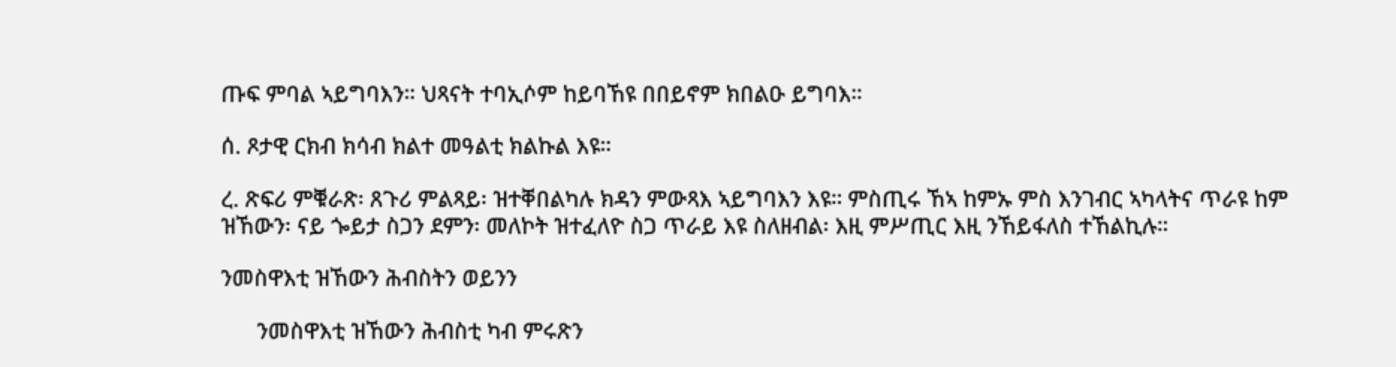ጡፍ ምባል ኣይግባእን። ህጻናት ተባኢሶም ከይባኸዩ በበይኖም ክበልዑ ይግባእ።

ሰ. ጾታዊ ርክብ ክሳብ ክልተ መዓልቲ ክልኩል እዩ።

ረ. ጽፍሪ ምቑራጽ፡ ጸጉሪ ምልጻይ፡ ዝተቐበልካሉ ክዳን ምውጻእ ኣይግባእን እዩ። ምስጢሩ ኸኣ ከምኡ ምስ እንገብር ኣካላትና ጥራዩ ከም ዝኸውን፡ ናይ ጐይታ ስጋን ደምን፡ መለኮት ዝተፈለዮ ስጋ ጥራይ እዩ ስለዘብል፡ እዚ ምሥጢር እዚ ንኸይፋለስ ተኸልኪሉ።

ንመስዋእቲ ዝኸውን ሕብስትን ወይንን

      ንመስዋእቲ ዝኸውን ሕብስቲ ካብ ምሩጽን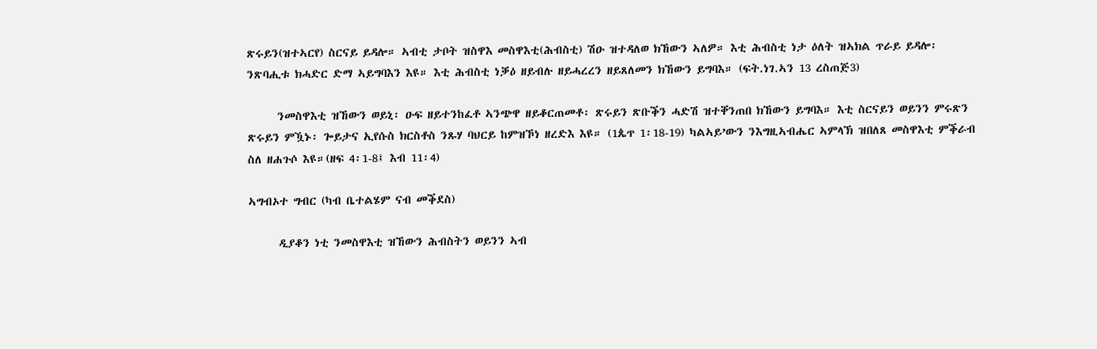ጽሩይን(ዝተኣርየ) ስርናይ ይዳሎ። ኣብቲ ታቦት ዝስዋእ መስዋእቲ(ሕብስቲ) ሽዑ ዝተዳለወ ክኸውን ኣለዎ። እቲ ሕብስቲ ነታ ዕለት ዝኣክል ጥራይ ይዳሎ፡ ንጽባሒቱ ክሓድር ድማ ኣይግባእን እዩ። እቲ ሕብስቲ ነቓዕ ዘይብሉ ዘይሓረረን ዘይጸለመን ክኸውን ይግባእ። (ፍት.ነገ.ኣን 13 ረስጠጅ3)

      ንመስዋእቲ ዝኸውን ወይኒ፡ ዑፍ ዘይተንከፈቶ ኣንጭዋ ዘይቆርጠመቶ፡ ጽሩይን ጽቡቕን ሓድሽ ዝተቐንጠበ ክኸውን ይግባእ። እቲ ስርናይን ወይንን ምሩጽን ጽሩይን ምዃኑ፡ ጐይታና ኢየሱስ ክርስቶስ ንጹሃ ባህርይ ከምዝኾነ ዘረድእ እዩ። (1ጴጥ 1፡18-19) ካልኣይ’ውን ንእግዚኣብሔር ኣምላኽ ዝበለጸ መስዋእቲ ምቕራብ ስለ ዘሐጉሶ እዩ።(ዘፍ 4፡1-8፤ እብ 11፡4)

ኣግብኦተ ግብር (ካብ ቤተልሄም ናብ መቕደስ)

      ዲያቆን ነቲ ንመስዋእቲ ዝኸውን ሕብስትን ወይንን ኣብ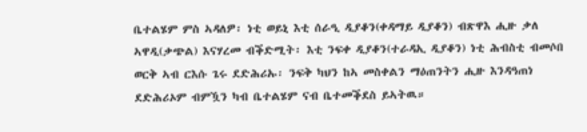ቤተልሄም ምስ ኣዳለዎ፡ ነቲ ወይኒ እቲ ሰራዒ ዲያቆን(ቀዳማይ ዲያቆን) ብጽዋእ ሒዙ ቃለ ኣዋዲ(ቃጭል) እናሃረመ ብቕድሚት፡ እቲ ንፍቀ ዲያቆን(ተራዳኢ ዲያቆን) ነቲ ሕብስቲ ብመሶበ ወርቅ ኣብ ርእሱ ጌሩ ደድሕሪኡ፡ ንፍቅ ካህን ከኣ መስቀልን ማዕጠንትን ሒዙ እንዳዓጠነ ደድሕሪኦም ብምዃን ካብ ቤተልሄም ናብ ቤተመቕደስ ይኣትዉ።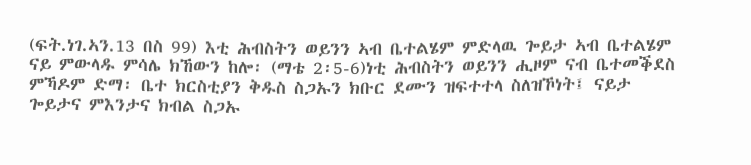(ፍት.ነገ.ኣን.13 በስ 99) እቲ ሕብስትን ወይንን ኣብ ቤተልሄም ምድላዉ ጐይታ ኣብ ቤተልሄም ናይ ምውላዱ ምሳሌ ክኸውን ከሎ፡ (ማቴ 2፡5-6)ነቲ ሕብስትን ወይንን ሒዞም ናብ ቤተመቕደስ ምኻዶም ድማ፡ ቤተ ክርስቲያን ቅዱስ ስጋኡን ክቡር ደሙን ዝፍተተላ ስለዝኾነት፤ ናይታ ጐይታና ምእንታና ክብል ስጋኡ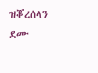ዝቖረሰላን ደሙ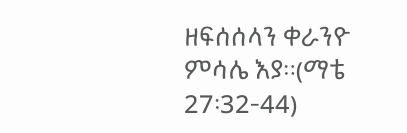ዘፍሰሰላን ቀራንዮ ምሳሌ እያ።(ማቴ 27፡32-44)